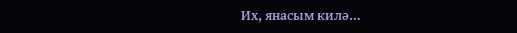Их, янасым килә…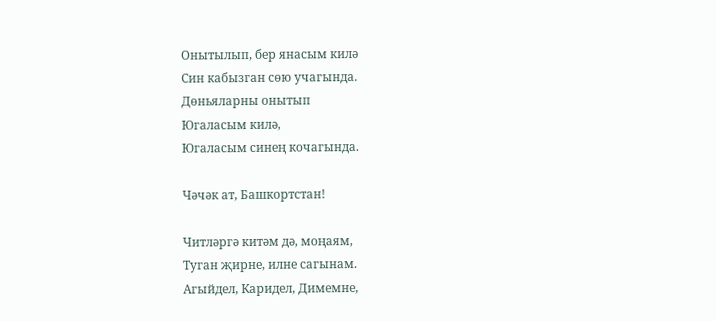Онытылып, бер янасым килә
Син кабызган сөю учагында.
Дөньяларны онытып
Югаласым килә,
Югаласым синең кочагында.

Чәчәк ат, Башкортстан!

Читләргә китәм дә, моңаям,
Туган җирне, илне сагынам.
Агыйдел, Каридел, Димемне,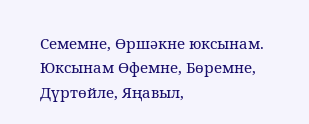Семемне, Өршәкне юксынам.
Юксынам Өфемне, Бөремне,
Дүртөйле, Яңавыл,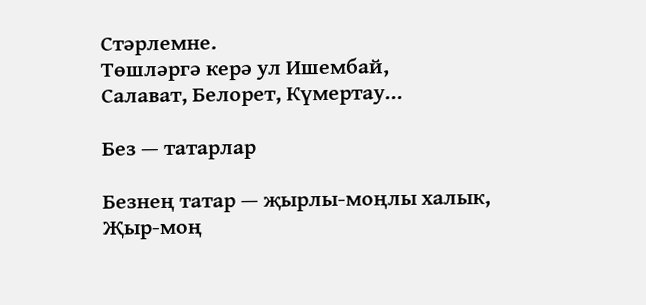Стәрлемне.
Төшләргә керә ул Ишембай,
Салават, Белорет, Күмертау…

Без — татарлар

Безнең татар — җырлы-моңлы халык,
Җыр-моң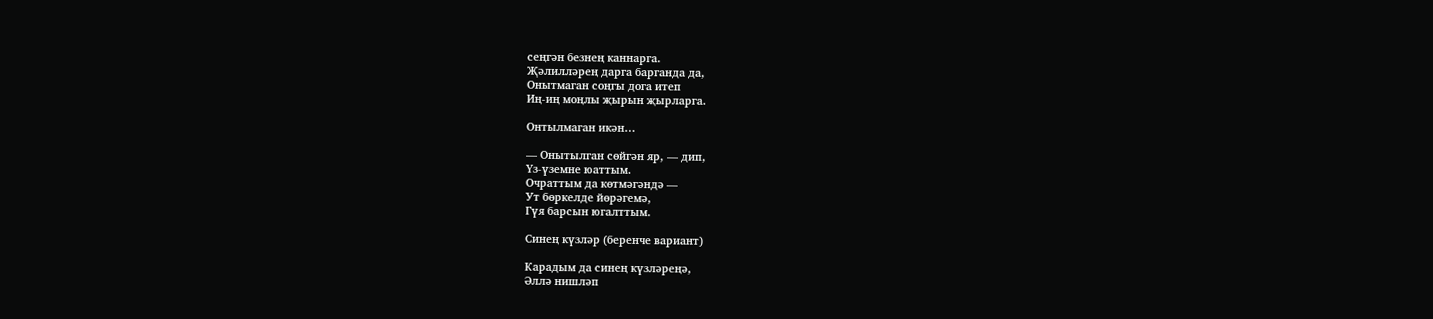сеңгән безнең каннарга.
Җәлилләрең дарга барганда да,
Онытмаган соңгы дога итеп
Иң-иң моңлы җырын җырларга.

Онтылмаган икән…

— Онытылган сөйгән яр, — дип,
Үз-үземне юаттым.
Очраттым да көтмәгәндә —
Ут бөркелде йөрәгемә,
Гүя барсын югалттым.

Синең күзләр (беренче вариант)

Карадым да синең күзләреңә,
Әллә нишләп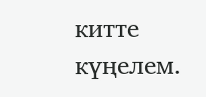китте күңелем.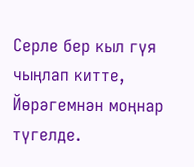Серле бер кыл гүя чыңлап китте,
Йөрәгемнән моңнар түгелде.